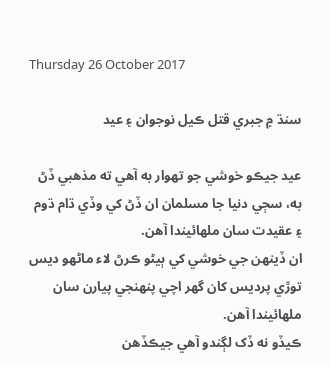Thursday 26 October 2017

سنڌ ۾ جبري قتل ڪيل نوجوان ۽ عيد

عيد جيڪو خوشي جو تهوار به آهي ته مذهبي ڏڻ به، سڄي دنيا جا مسلمان ان ڏڻ کي وڏي ڌام ڌوم ۽ عقيدت سان ملهائيندا آهن.
ان ڏينهن جي خوشي کي ٻيڻو ڪرڻ لاء ماڻهو ديس توڙي پرديس کان گهر اچي پنهنجي پيارن سان ملهائيندا آهن.
ڪيڏو نه ڏک لڳندو آهي جيڪڏهن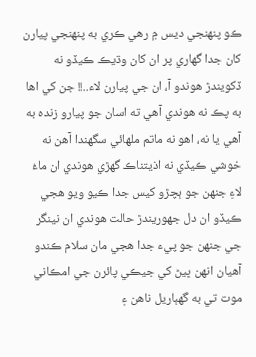ڪو پنهنجي ديس ۾ رهي ڪري به پنهنجي پيارن کان جدا گهاري پر ان کان وڌيڪ ڪيڏو نه ڏکويندڙ هوندو آ، ان جي پيارن لاء..!! جن کي اها به پڪ نه هوندي آهي ته اسان جو پيارو زنده به آهي يا نه، اهو نه ماتم ملهائي سگهندا آهن نه خوشي ڪيڏي نه اذيتناڪ گهڙي هوندي ان ماءُ لاءِ جنهن جو ٻچڙو کيس جدا ڪيو ويو هجي ڪيڏو ان دل جهوريندڙ حالت هوندي ان نينگر جي جنهن جو پيء جدا هجي مان سلام ڪندو آهيان انهن ڀيڻ کي جيڪي پائرن جي امڪاني موت تي به گهٻاريل ناهن ۽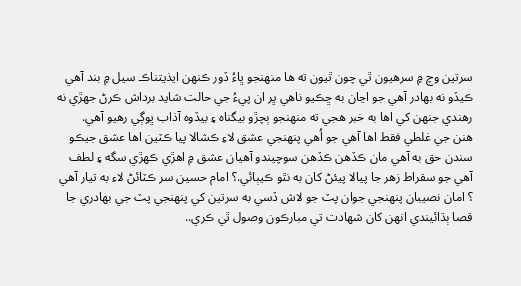سرتين وچ ۾ سرهيون ٿي چون ٿيون ته ها منهنجو ڀاءُ ڏور ڪنهن ايذيتناڪ سيل ۾ بند آهي ڪيڏو نه بهادر آهي جو اڃان به ڇڪيو ناهي ڀر ان پيءُ جي حالت شايد برداش ڪرڻ جهڙي نه رهندي جنهن کي اها به خبر هجي ته منهنجو ٻچڙو بيگناه ۽ بيڏوه آذاب ڀوڳي رهيو آهي.
هنن جي غلطي فقط اها آهي جو اُهي پنهنجي عشق لاءِ ڪشالا پيا ڪٽين اها عشق جيڪو سندن حق به آهي مان ڪڏهن ڪڏهن سوچيندو آهيان عشق ۾ اهڙي ڪهڙي سگه ۽ لطف آهي جو سقراط زهر جا پيالا پيئڻ کان به نٿو ڪيٻائي.؟ امام حسين سر ڪٽائڻ لاء به تيار آهي ؟ امان نصيبان پنهنجي جوان پٽ جو لاش ڏسي به سرتين کي پنهنجي پٽ جي بهادري جا قصا ٻڌائيندي انهن کان شهادت تي مبارڪون وصول ٿي ڪري..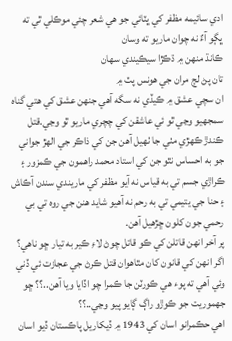ادي سائيمه مظفر کي ڀٽائي جو هي شعر چئي موڪلي ٿي ته
ڀڳو آءٌ نه چوان ماريو ته وسان
ڪانڌ منهن ۾ ڌڪڙا سيڪيندي سهان
تان پڻ لڄ مران جي هونس پٽ ۾
ان سچي عشق ۾ ڪيڏي نه سگه آهي جنهن عشق کي هتي گناه سمجهيو وڃي ٿو ئي عاشقن کي چچري ماريو ٿو وڃي.قتل ڪندڙ ڪهڙي مٺي جا ٺهيل آهن جن کي ذاڪر جي الهڙ جواني جو به احساس نٿو جن کي استاد محمد راهمون جي ڪمزور ۽ ڪراڙي جسم تي به قياس نه آيو مظفر کي ماريندي سندن آڪاش ۽ حنا جي يتيمي تي به رحم نه آهيو شايد هنن جي روه تي بي رحمي جون کلون ڇڙهيل آهن.
پر آخر انهن قاتلن کي ڪو قاتل چوڻ لاءِ ڪير به تيار ڇو ناهي؟ اگر انهن کي قانون کان مٿاهوان قتل ڪرڻ جي عجازت ئي ڏني وئي آهي ته پوء هي ڪورٽن جا ڪمرا چو اڏايا ويا آهن..؟؟ ڇو جهموريت جو ڪوڙو راڳ ڳايو پيو وڃي..؟؟
اهي حڪمرانو اسان کي 1943 ۾ ڏيکاريل پاڪستان ڏيو اسان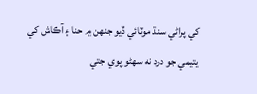کي پراڻي سنڌ موٽائي ڏيو جنهن ۾ حنا ۽ آڪاش کي يتيمي جو درد نه سهڻو پوي جتي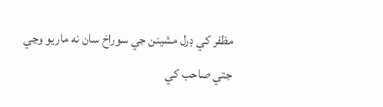مظفر کي ڊرل مشينن جي سوراخ سان نه ماريو وڃي جتي صاحب کي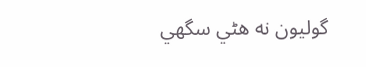گوليون نه هڻي سگهي